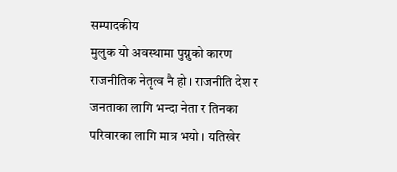सम्पादकीय
मुलुक यो अवस्थामा पुग्नुको कारण राजनीतिक नेतृत्व नै हो । राजनीति देश र जनताका लागि भन्दा नेता र तिनका परिवारका लागि मात्र भयो । यतिखेर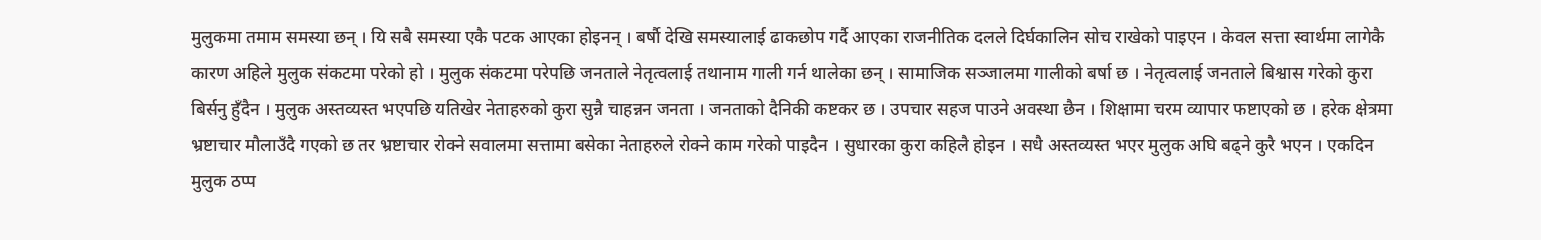मुलुकमा तमाम समस्या छन् । यि सबै समस्या एकै पटक आएका होइनन् । बर्षौ देखि समस्यालाई ढाकछोप गर्दै आएका राजनीतिक दलले दिर्घकालिन सोच राखेको पाइएन । केवल सत्ता स्वार्थमा लागेकै कारण अहिले मुलुक संकटमा परेको हो । मुलुक संकटमा परेपछि जनताले नेतृत्वलाई तथानाम गाली गर्न थालेका छन् । सामाजिक सञ्जालमा गालीको बर्षा छ । नेतृत्वलाई जनताले बिश्वास गरेको कुरा बिर्सनु हुँदैन । मुलुक अस्तव्यस्त भएपछि यतिखेर नेताहरुको कुरा सुन्नै चाहन्नन जनता । जनताको दैनिकी कष्टकर छ । उपचार सहज पाउने अवस्था छैन । शिक्षामा चरम व्यापार फष्टाएको छ । हरेक क्षेत्रमा भ्रष्टाचार मौलाउँदै गएको छ तर भ्रष्टाचार रोक्ने सवालमा सत्तामा बसेका नेताहरुले रोक्ने काम गरेको पाइदैन । सुधारका कुरा कहिलै होइन । सधै अस्तव्यस्त भएर मुलुक अघि बढ्ने कुरै भएन । एकदिन मुलुक ठप्प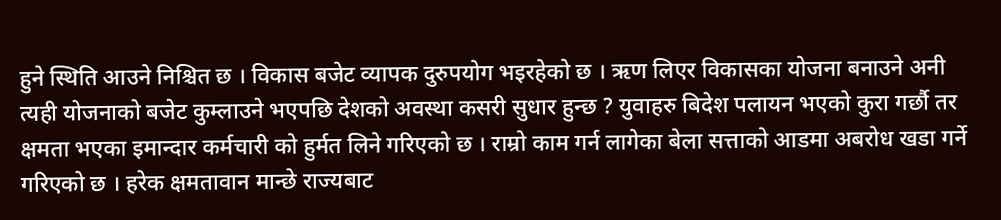हुने स्थिति आउने निश्चित छ । विकास बजेट व्यापक दुरुपयोग भइरहेको छ । ऋण लिएर विकासका योजना बनाउने अनी त्यही योजनाको बजेट कुम्लाउने भएपछि देशको अवस्था कसरी सुधार हुन्छ ? युवाहरु बिदेश पलायन भएको कुरा गर्छौ तर क्षमता भएका इमान्दार कर्मचारी को हुर्मत लिने गरिएको छ । राम्रो काम गर्न लागेका बेला सत्ताको आडमा अबरोध खडा गर्ने गरिएको छ । हरेक क्षमतावान मान्छे राज्यबाट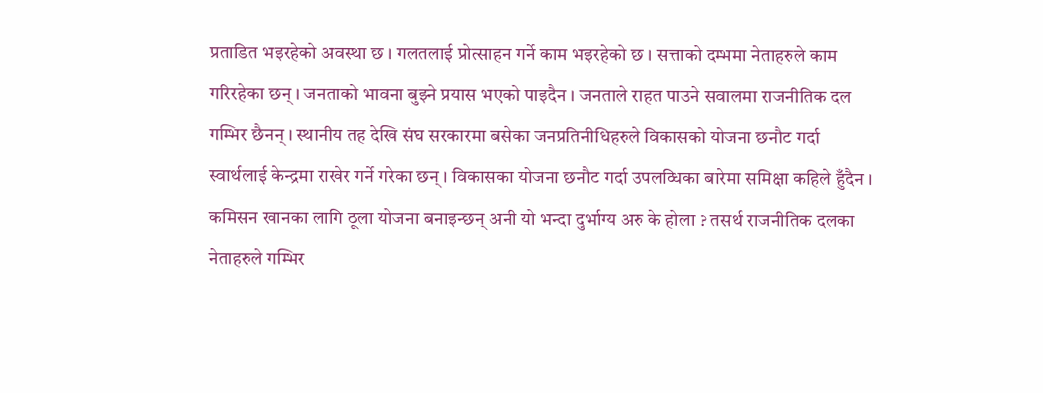प्रताडित भइरहेको अवस्था छ । गलतलाई प्रोत्साहन गर्ने काम भइरहेको छ । सत्ताको दम्भमा नेताहरुले काम गरिरहेका छन् । जनताको भावना बुझ्ने प्रयास भएको पाइदैन । जनताले राहत पाउने सवालमा राजनीतिक दल गम्भिर छैनन् । स्थानीय तह देखि संघ सरकारमा बसेका जनप्रतिनीधिहरुले विकासको योजना छनौट गर्दा स्वार्थलाई केन्द्रमा राखेर गर्ने गरेका छन् । विकासका योजना छनौट गर्दा उपलव्धिका बारेमा समिक्षा कहिले हुँदैन । कमिसन खानका लागि ठूला योजना बनाइन्छन् अनी यो भन्दा दुर्भाग्य अरु के होला ? तसर्थ राजनीतिक दलका नेताहरुले गम्भिर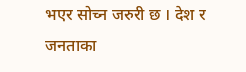भएर सोच्न जरुरी छ । देश र जनताका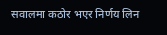सवालमा कठोर भएर निर्णय लिन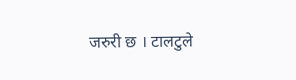जरुरी छ । टालटुले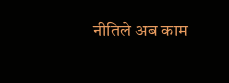नीतिले अब काम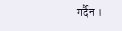गर्दैन ।